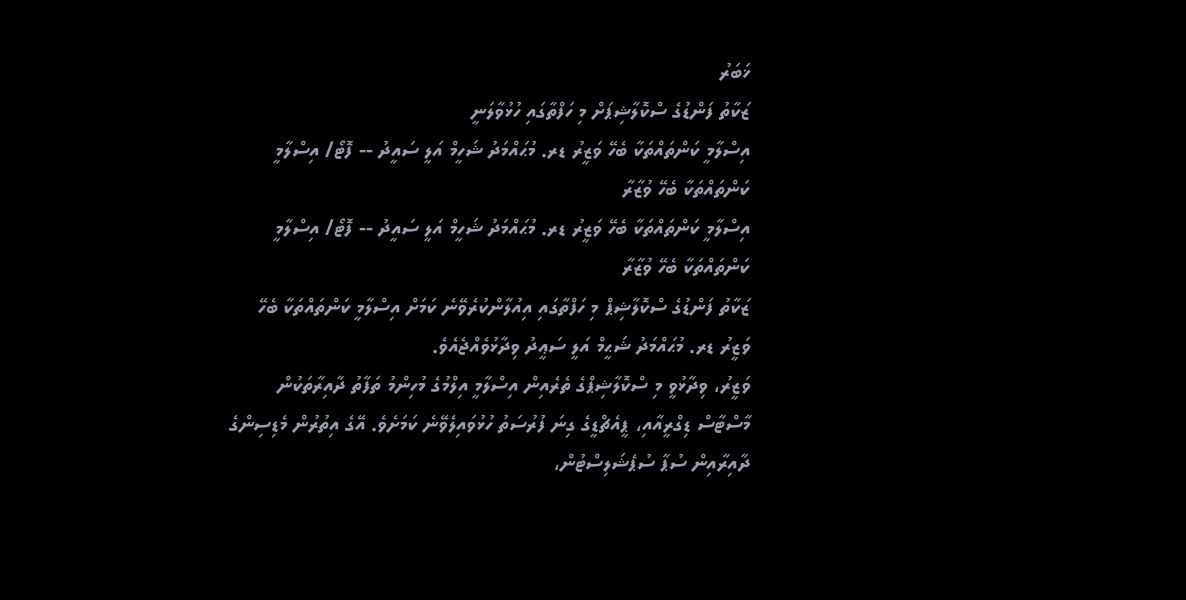ޚަބަރު
ޒަކާތު ފަންޑުގެ ސްކޮލާޝިޕަށް މި ހަފްތާގައި ހުޅުވާލަނީ
އިސްލާމީ ކަންތައްތަކާ ބެހޭ ވަޒީރު ޑރ. މުޙައްމަދު ޝަހީމް އަލީ ސައީދު -- ފޮޓޯ/ އިސްލާމީ ކަންތައްތަކާ ބެހޭ ވުޒާރާ
އިސްލާމީ ކަންތައްތަކާ ބެހޭ ވަޒީރު ޑރ. މުޙައްމަދު ޝަހީމް އަލީ ސައީދު -- ފޮޓޯ/ އިސްލާމީ ކަންތައްތަކާ ބެހޭ ވުޒާރާ
ޒަކާތު ފަންޑުގެ ސްކޮލާޝިޕް މި ހަފްތާގައި އިއުލާންކުރެވޭނެ ކަމަށް އިސްލާމީ ކަންތައްތަކާ ބެހޭ ވަޒީރު ޑރ. މުޙައްމަދު ޝަޙީމް އަލީ ސަޢީދު ވިދާޅުވެއްޖެއެވެ.
ވަޒީރު، ވިދާޅުވީ މި ސްކޮލާޝިޕްގެ ތެރެއިން އިސްލާމީ އިލްމުގެ މުހިންމު ތަފާތު ދާއިރާތަކުން މާސްޓާސް ޑިގްރީއާއި، ޕީއެޗްޑީގެ ގިނަ ފުރުސަތު ހުޅުވައިލެވޭނެ ކަމަށެވެ. އޭގެ އިތުރުން މެޑިސިންގެ ދާއިރާއިން ސުޕާ ސުޕެޝަލިސްޓުން،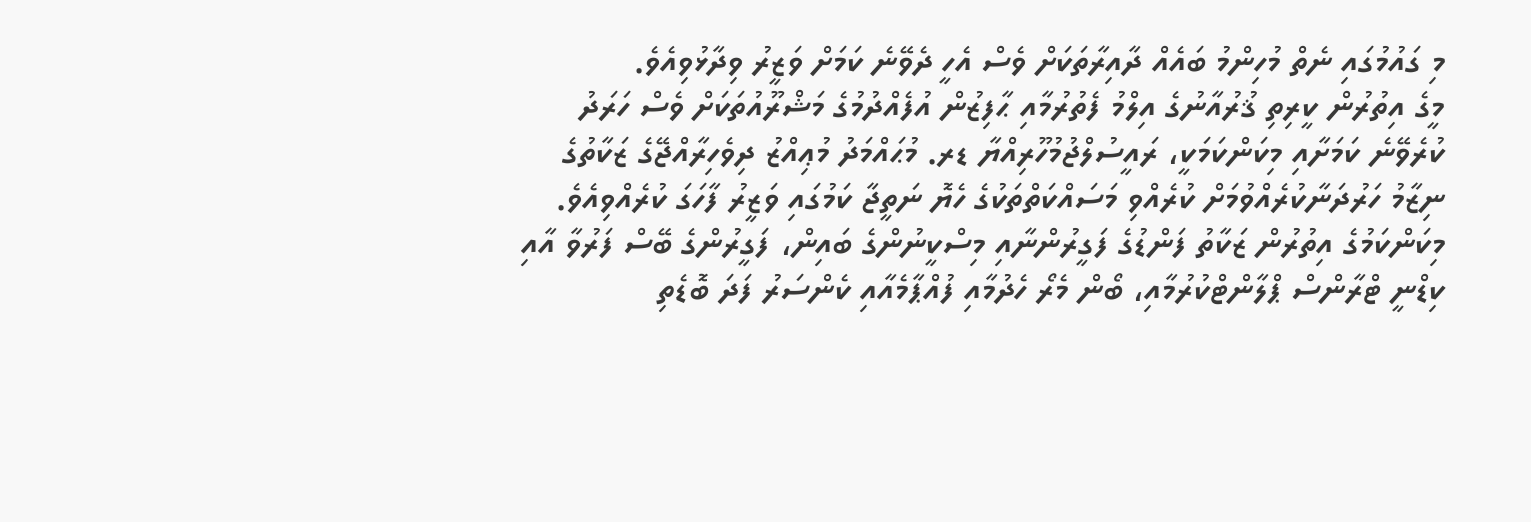މި ގައުމުގައި ނެތް މުހިންމު ބައެއް ދާއިރާތަކަށް ވެސް އެހީ ދެވޭނެ ކަމަށް ވަޒީރު ވިދާޅުވިއެވެ.
މީގެ އިތުރުން ކީރިތި ޤުރުއާނުގެ އިލްމު ފެތުރުމާއި ޙާފިޒުން އުފެއްދުމުގެ މަޝްރޫއުތަކަށް ވެސް ހަރަދު ކުރެވޭނެ ކަމަށާއި މިކަންކަމަކީ، ރައީސުލްޖުމުހޫރިއްޔާ ޑރ. މުޙައްމަދު މުޢިއްޒު ދިވެހިރާއްޖޭގެ ޒަކާތުގެ ނިޒާމު ހަރުދަނާކުރެއްވުމަށް ކުރެއްވި މަސައްކަތްތަކުގެ ހެޔޮ ނަތީޖާ ކަމުގައި ވަޒީރު ފާހަގަ ކުރެއްވިއެވެ.
މިކަންކަމުގެ އިތުރުން ޒަކާތު ފަންޑުގެ ފަގީރުންނާއި މިސްކީނުންގެ ބައިން، ފަގީރުންގެ ބޭސް ފަރުވާ އާއި ކިޑްނީ ޓްރާންސް ޕްލާންޓްކުރުމާއި، ބޯން މެރޯ ހެދުމާއި ފުއްޕާމެއާއި ކެންސަރު ފަދަ ބޮޑެތި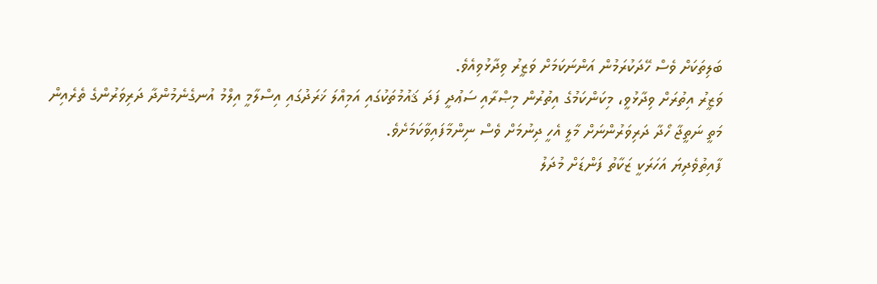ބަލިތަކަށް ވެސް ހޭދަކުރަމުން އަންނަކަމަށް ވަޒީރު ވިދާޅުވިއެވެ.
ވަޒީރު އިތުރަށް ވިދާޅުވީ، މިކަންކަމުގެ އިތުރުން މިޞްރާއި ސަޢުދީ ފަދަ ޤައުމުތަކުގައި އަމިއްލަ ޚަރަދުގައި އިސްލާމީ އިލްމު އުނގެނެމުންދާ ދަރިވަރުންގެ ތެރެއިން މަތީ ނަތީޖާ ހޯދާ ދަރިވަރުންނަށް މާލީ އެހީ ދިނުމަށް ވެސް ނިންމާފައިވާކަމަށެވެ.
ފާއިތުވެދިޔަ އަހަރަކީ ޒަކާތު ފަންޑަށް މުދަލު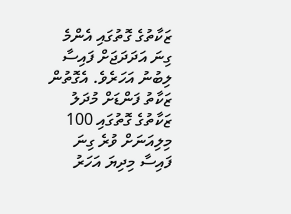ޒަކާތުގެ ގޮތުގައި އެންމެ ގިނަ އަދަދަޖަށް ފައިސާ ލިބުނު އަހަރެވެ. އެގޮތުން ޒަކާތު ފަންޑަށް މުދަލު ޒަކާތުގެ ގޮތުގައި 100 މިލިއަނަށް ވުރެ ގިނަ ފައިސާ މިދިޔަ އަހަރު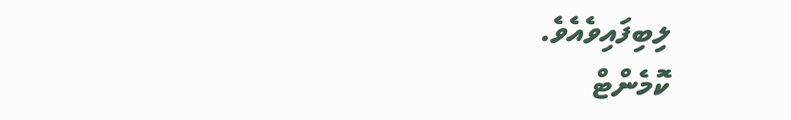ލިބިފައިވެއެވެ.
ކޮމެންޓް